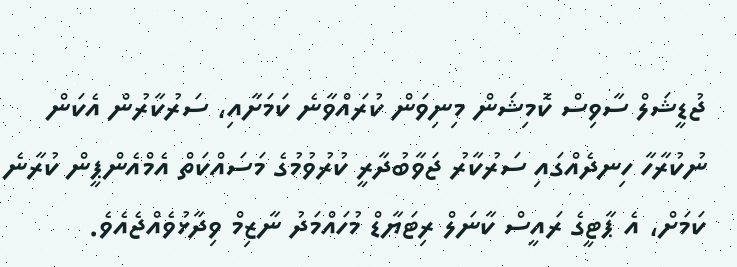ޖުޑީޝަލް ސާވިސް ކޮމިޝަން މިނިވަން ކުރައްވާނެ ކަމަށާއި، ސަރުކާރުން އެކަން ނުކުރާހާ ހިނދެއްގައި ސަރުކާރު ޖަވާބުދާރީ ކުރުވުމުގެ މަސައްކަތް އެމްއެންޕީން ކުރާނެ ކަމަށް، އެ ޕާޓީގެ ރައީސް ކާނަލް ރިޓަޔާޑް މުހައްމަދު ނާޒިމް ވިދާޅުވެއްޖެއެވެ.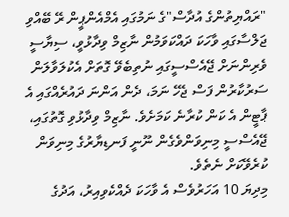"ރައްޔިތުންގެ އުދާސް"ގެ ނަމުގައި އެމްއެންޕީން ރޭ ބޭއްވި ޖަލްސާގައި ވާހަކަ ދައްކަވަމުން ނާޒިމް ވިދާޅުވީ، ސިޔާސީ ވެރިންނަށް ޖޭއެސްސީގައި ނުތިބެވޭ ގޮތަށް އެކުލަވާލަން ސަރުކާރުން ފަސް ޖެހޭ ނަމަ، ދެން އަންނަ ދައުރެއްގައި އެ ޕާޓީން އެ ކަން ކުރާނެ ކަމަށެވެ. ނާޒިމް ވިދާޅުވި ގޮތުގައި، ޖޭއެސްސީ މިނިވަންވެގެން ނޫނީ ފަނޑިޔާރުގެ މިނިވަން ކުރެވޭކަށް ނެތެވެ.
މިދިޔަ 10 އަހަރުވެސް އެ ވާހަކަ ދެއްކެވިއިރު، އަދުގެ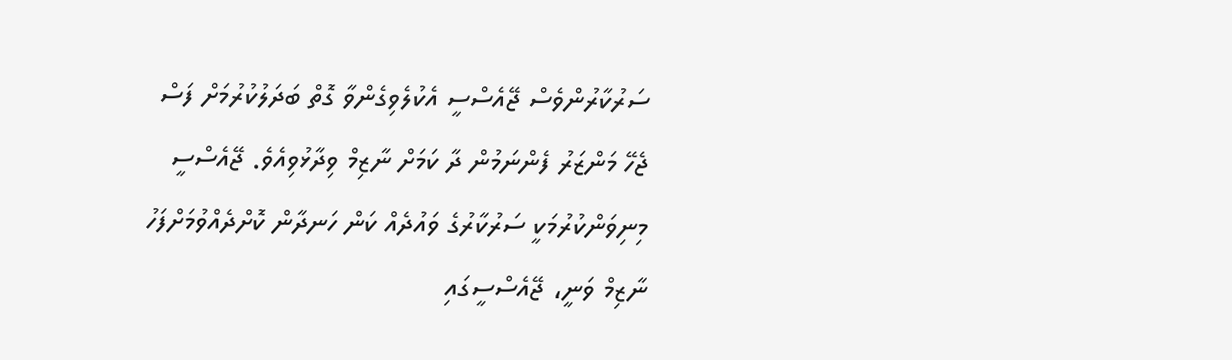ސަރުކާރުންވެސް ޖޭއެސްސީ އެކުލެވިގެންވާ ގޮތް ބަދަލުކުރުމަށް ފަސް ޖެހޭ މަންޒަރު ފެންނަމުން ދާ ކަމަށް ނާޒިމް ވިދާޅުވިއެވެ. ޖޭއެސްސީ މިނިވަންކުރުމަކީ ސަރުކާރުގެ ވައުދެއް ކަން ހަނދާން ކޮށްދެއްވުމަށްފަހު ނާޒިމް ވަނީ، ޖޭއެސްސީގައި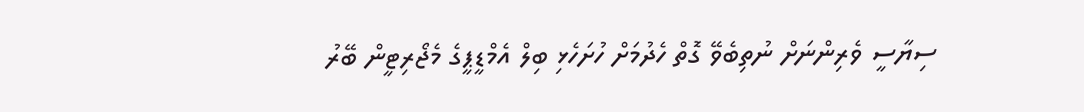ސިޔާސީ ވެރިންނަށް ނުތިބެވޭ ގޮތް ހެދުމަށް ހުށަހެޅި ބިލް އެމްޑީޕީގެ މެޖޯރިޓީން ބޭރު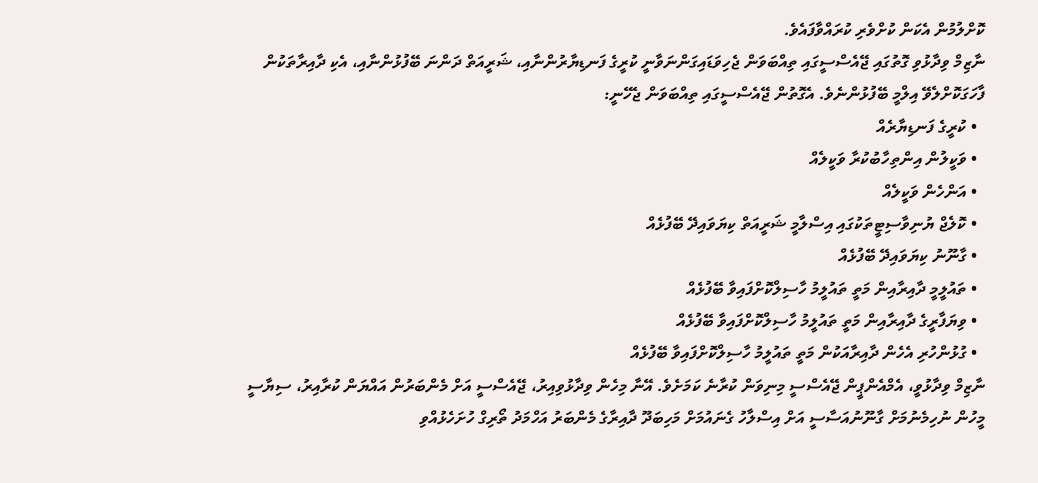ކޮށްލުމުން އެކަން ކުށްވެރި ކުރައްވާފައެވެ.
ނާޒިމް ވިދާޅުވި ގޮތުގައި ޖޭއެސްސީގައި ތިއްބަވަން ޖެހިވަޑައިގަންނަވާނީ ކުރީގެ ފަނޑިޔާރުންނާއި، ޝަރީއަތް ދަންނަ ބޭފުޅުންނާއި، އެކި ދާއިރާތަކުން ފާހަގަކޮށްލެވޭ އިލްމީ ބޭފުޅުންނެވެ. އެގޮތުން ޖޭއެސްސީގައި ތިއްބަވަން ޖެހޭނީ:
  • ކުރީގެ ފަނޑިޔާރެއް
  • ވަކީލުން އިންތިހާބުކުރާ ވަކީލެއް
  • އަންހެން ވަކީލެއް
  • ކޮލެޖް ޔުނިވާސިޓީތަކުގައި އިސްލާމީ ޝަރީއަތް ކިޔަވައިދޭ ބޭފުޅެއް
  • ގާނޫނު ކިޔަވައިދޭ ބޭފުޅެއް
  • ތައުލީމީ ދާއިރާއިން މަތީ ތައުލީމު ހާސިލްކޮށްފައިވާ ބޭފުޅެއް
  • ވިޔަފާރީގެ ދާއިރާއިން މަތީ ތައުލީމު ހާސިލްކޮށްފައިވާ ބޭފުޅެއް
  • ގުޅުންހުރި އެހެން ދާއިރާއަކުން މަތީ ތައުލީމު ހާސިލްކޮށްފައިވާ ބޭފުޅެއް
ނާޒިމް ވިދާޅުވީ، އެމްއެންޕީން ޖޭއެސްސީ މިނިވަން ކުރާނެ ކަމަށެވެ. އޭނާ މިހެން ވިދާޅުވިއިރު، ޖޭއެސްސީ އަށް މެންބަރުން އައްޔަން ކުރާއިރު، ސިޔާސީ މީހުން ނުހިމެނުމަށް ގާނޫނުއަސާސީ އަށް އިސްލާހު ގެނައުމަށް މަހިބަދޫ ދާއިރާގެ މެންބަރު އަހްމަދު ތޯރިގް ހުށަހެޅުއްވި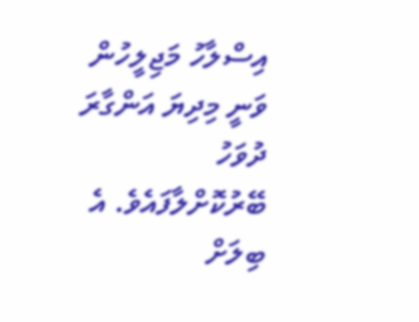އިސްލާހު މަޖިލީހުން ވަނީ މިދިޔަ އަންގާރަ ދުވަހު ބޭރުކޮށްލާފައެވެ. އެ ބިލަށް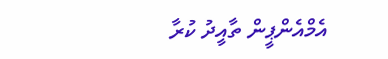އެމްއެންޕީން ތާއީދު ކުރާ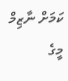ކަމަށް ނާޒިމް މީގެ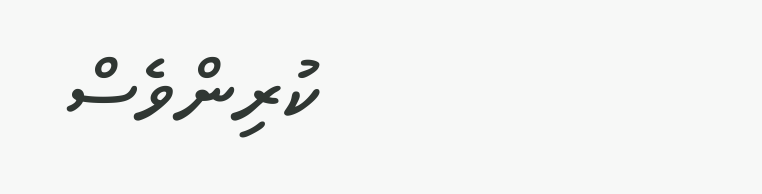ކުރިންވެސް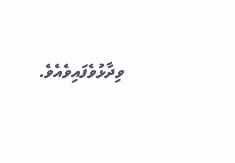ވިދާޅުވެފައިވެއެވެ.